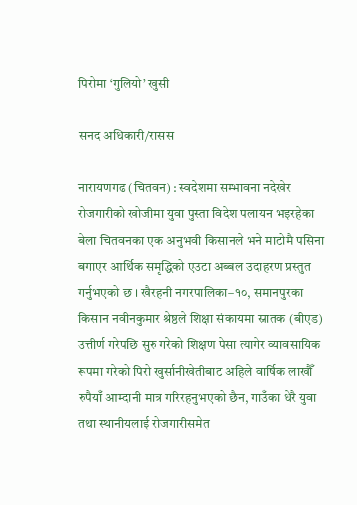पिरोमा ‘गुलियो’ खुसी

सनद अधिकारी/रासस

नारायणगढ (चितवन) : स्वदेशमा सम्भावना नदेखेर रोजगारीको खोजीमा युवा पुस्ता विदेश पलायन भइरहेका बेला चितवनका एक अनुभवी किसानले भने माटोमै पसिना बगाएर आर्थिक समृद्धिको एउटा अब्बल उदाहरण प्रस्तुत गर्नुभएको छ । खैरहनी नगरपालिका–१०, समानपुरका किसान नवीनकुमार श्रेष्ठले शिक्षा संकायमा स्नातक (बीएड) उत्तीर्ण गरेपछि सुरु गरेको शिक्षण पेसा त्यागेर व्यावसायिक रूपमा गरेको पिरो खुर्सानीखेतीबाट अहिले वार्षिक लाखौँ रुपैयाँ आम्दानी मात्र गरिरहनुभएको छैन, गाउँका धेरै युवा तथा स्थानीयलाई रोजगारीसमेत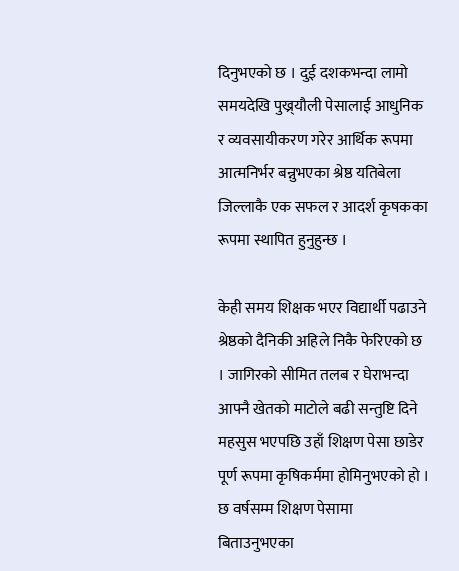दिनुभएको छ । दुई दशकभन्दा लामो समयदेखि पुख्र्यौली पेसालाई आधुनिक र व्यवसायीकरण गरेर आर्थिक रूपमा आत्मनिर्भर बन्नुभएका श्रेष्ठ यतिबेला जिल्लाकै एक सफल र आदर्श कृषकका रूपमा स्थापित हुनुहुन्छ ।

केही समय शिक्षक भएर विद्यार्थी पढाउने श्रेष्ठको दैनिकी अहिले निकै फेरिएको छ । जागिरको सीमित तलब र घेराभन्दा आफ्नै खेतको माटोले बढी सन्तुष्टि दिने महसुस भएपछि उहाँ शिक्षण पेसा छाडेर पूर्ण रूपमा कृषिकर्ममा होमिनुभएको हो । छ वर्षसम्म शिक्षण पेसामा बिताउनुभएका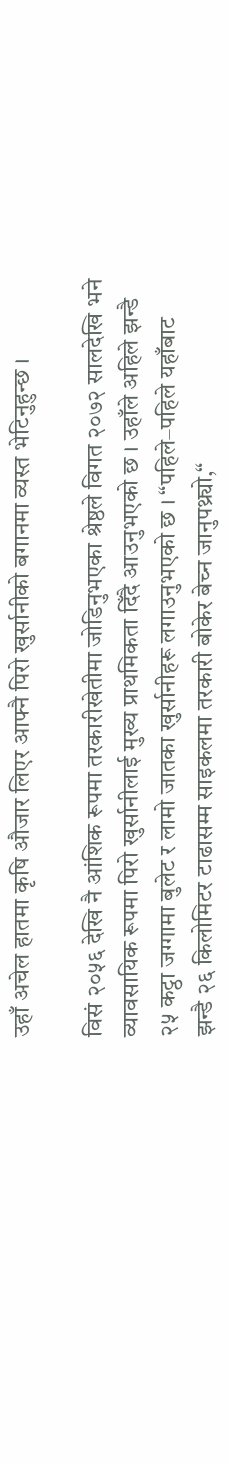उहाँ अचेल हातमा कृषि औजार लिएर आफ्नै पिरो खुर्सानीको बगानमा व्यस्त भेटिनुहुन्छ ।

विसं २०५६ देखि नै आंशिक रूपमा तरकारीखेतीमा जोडिनुभएका श्रेष्ठले विगत २०७२ सालदेखि भने व्यावसायिक रूपमा पिरो खुर्सानीलाई मुख्य प्राथमिकता दिँदै आउनुभएको छ । उहाँले अहिले झन्डै २५ कट्ठा जग्गामा बुलेट र लामो जातका खुर्सानीहरू लगाउनुभएको छ । “पहिले–पहिले यहाँबाट झन्डै २६ किलोमिटर टाढासम्म साइकलमा तरकारी बोकेर बेच्न जानुपथ्र्यो,“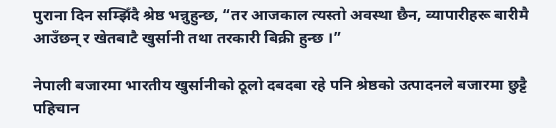पुराना दिन सम्झिँदै श्रेष्ठ भन्नुहुन्छ, “तर आजकाल त्यस्तो अवस्था छैन, व्यापारीहरू बारीमै आउँछन् र खेतबाटै खुर्सानी तथा तरकारी बिक्री हुन्छ ।”

नेपाली बजारमा भारतीय खुर्सानीको ठूलो दबदबा रहे पनि श्रेष्ठको उत्पादनले बजारमा छुट्टै पहिचान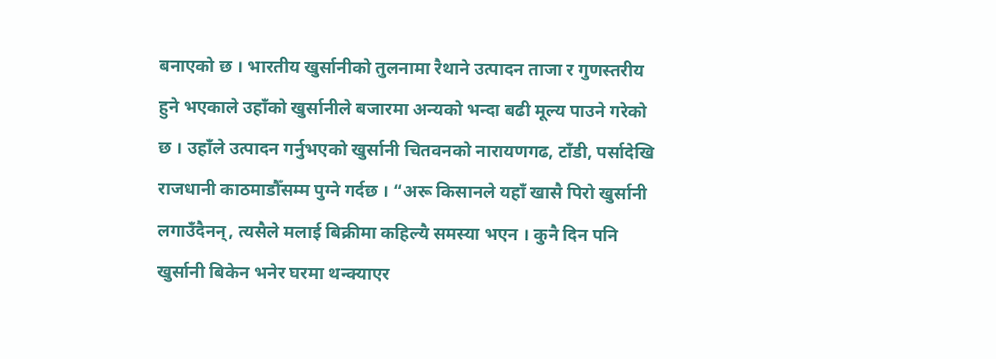बनाएको छ । भारतीय खुर्सानीको तुलनामा रैथाने उत्पादन ताजा र गुणस्तरीय हुने भएकाले उहाँको खुर्सानीले बजारमा अन्यको भन्दा बढी मूल्य पाउने गरेको छ । उहाँले उत्पादन गर्नुभएको खुर्सानी चितवनको नारायणगढ, टाँडी, पर्सादेखि राजधानी काठमाडौँसम्म पुग्ने गर्दछ । “अरू किसानले यहाँ खासै पिरो खुर्सानी लगाउँदैनन्, त्यसैले मलाई बिक्रीमा कहिल्यै समस्या भएन । कुनै दिन पनि खुर्सानी बिकेन भनेर घरमा थन्क्याएर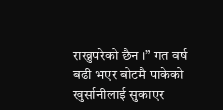राख्नुपरेको छैन ।” गत वर्ष बढी भएर बोटमै पाकेको खुर्सानीलाई सुकाएर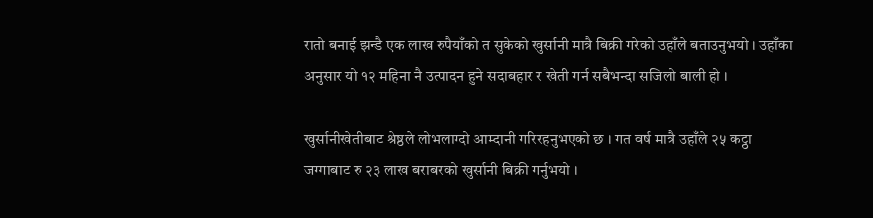रातो बनाई झन्डै एक लाख रुपैयाँको त सुकेको खुर्सानी मात्रै बिक्री गरेको उहाँले बताउनुभयो । उहाँका अनुसार यो १२ महिना नै उत्पादन हुने सदाबहार र खेती गर्न सबैभन्दा सजिलो बाली हो ।

खुर्सानीखेतीबाट श्रेष्ठले लोभलाग्दो आम्दानी गरिरहनुभएको छ । गत वर्ष मात्रै उहाँले २५ कट्ठा जग्गाबाट रु २३ लाख बराबरको खुर्सानी बिक्री गर्नुभयो ।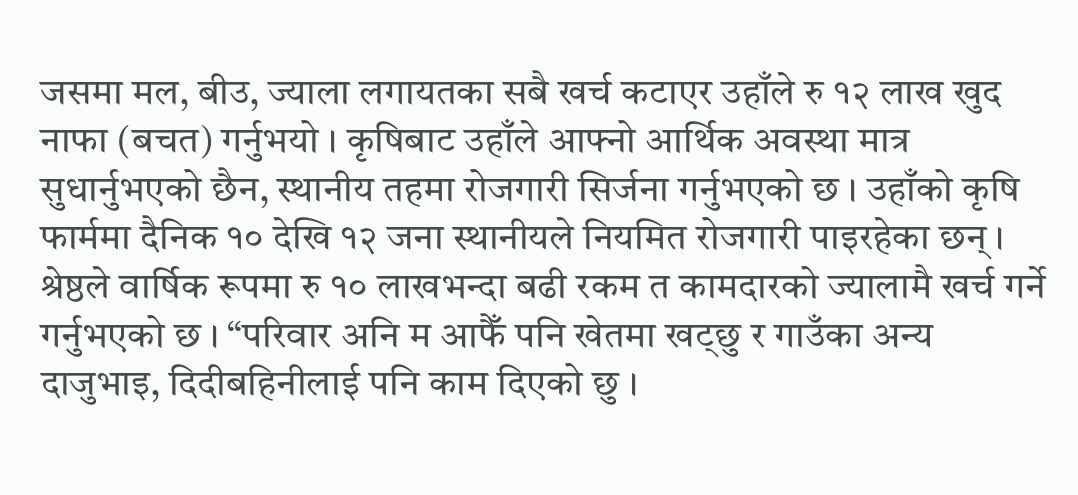जसमा मल, बीउ, ज्याला लगायतका सबै खर्च कटाएर उहाँले रु १२ लाख खुद नाफा (बचत) गर्नुभयो । कृषिबाट उहाँले आफ्नो आर्थिक अवस्था मात्र सुधार्नुभएको छैन, स्थानीय तहमा रोजगारी सिर्जना गर्नुभएको छ । उहाँको कृषि फार्ममा दैनिक १० देखि १२ जना स्थानीयले नियमित रोजगारी पाइरहेका छन् । श्रेष्ठले वार्षिक रूपमा रु १० लाखभन्दा बढी रकम त कामदारको ज्यालामै खर्च गर्ने गर्नुभएको छ । “परिवार अनि म आफैँ पनि खेतमा खट्छु र गाउँका अन्य दाजुभाइ, दिदीबहिनीलाई पनि काम दिएको छु ।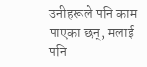उनीहरूले पनि काम पाएका छन्, मलाई पनि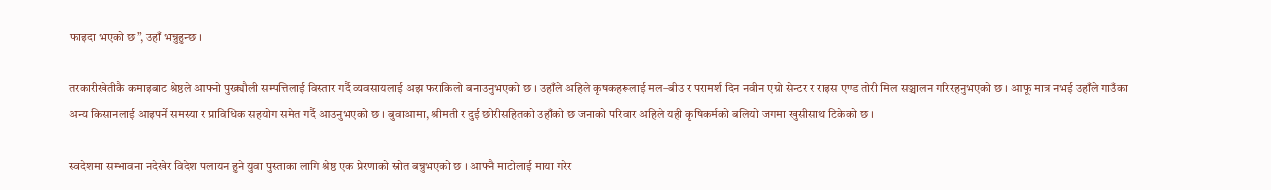फाइदा भएको छ”, उहाँ भन्नुहुन्छ ।

तरकारीखेतीकै कमाइबाट श्रेष्ठले आफ्नो पुख्र्यौली सम्पत्तिलाई विस्तार गर्दै व्यवसायलाई अझ फराकिलो बनाउनुभएको छ । उहाँले अहिले कृषकहरूलाई मल–बीउ र परामर्श दिन नवीन एग्रो सेन्टर र राइस एण्ड तोरी मिल सञ्चालन गरिरहनुभएको छ । आफू मात्र नभई उहाँले गाउँका अन्य किसानलाई आइपर्ने समस्या र प्राविधिक सहयोग समेत गर्दै आउनुभएको छ । बुवाआमा, श्रीमती र दुई छोरीसहितको उहाँको छ जनाको परिवार अहिले यही कृषिकर्मको बलियो जगमा खुसीसाथ टिकेको छ ।

स्वदेशमा सम्भावना नदेखेर विदेश पलायन हुने युवा पुस्ताका लागि श्रेष्ठ एक प्रेरणाको स्रोत बन्नुभएको छ । आफ्नै माटोलाई माया गरेर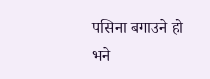पसिना बगाउने हो भने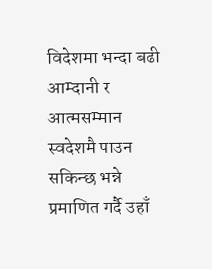विदेशमा भन्दा बढी आम्दानी र आत्मसम्मान स्वदेशमै पाउन सकिन्छ भन्ने प्रमाणित गर्दै उहाँ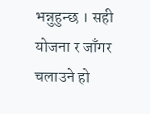भन्नुहुन्छ । सही योजना र जाँगर चलाउने हो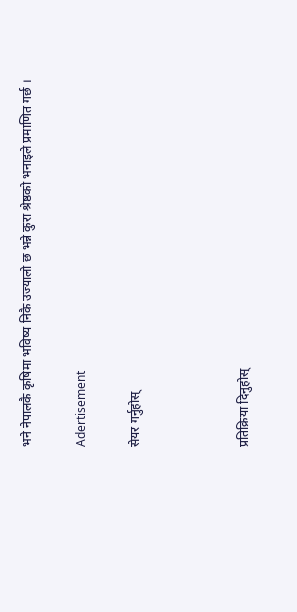भने नेपालकै कृषिमा भविष्य निकै उज्यालो छ भन्ने कुरा श्रेष्ठको भनाइले प्रमाणित गर्छ ।

Adertisement

सेयर गर्नुहोस्



प्रतिक्रिया दिनुहोस्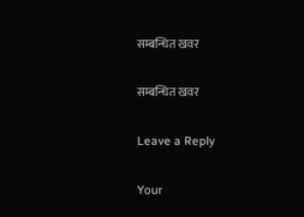सम्बन्धित खवर

सम्बन्धित खवर

Leave a Reply

Your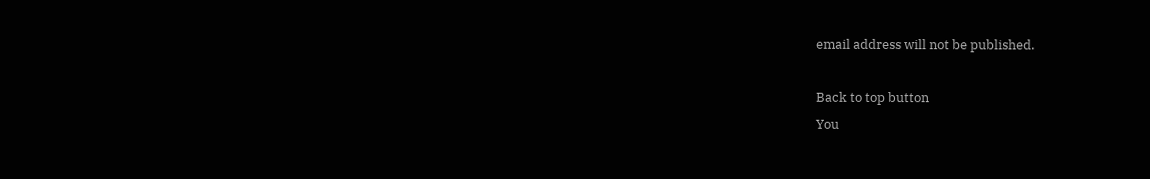email address will not be published.

Back to top button
You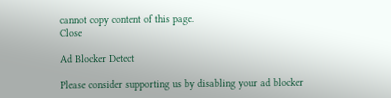cannot copy content of this page.
Close

Ad Blocker Detect

Please consider supporting us by disabling your ad blocker